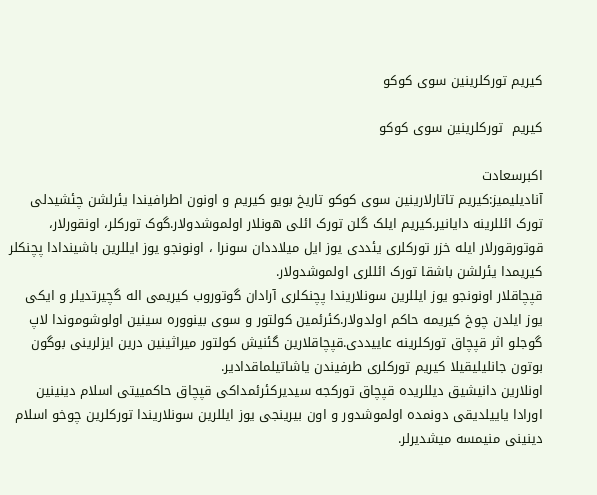کیریم تورکلرینین سوی کوکو

کیریم  تورکلرینین سوی کوکو

اکبرسعادت
آنادیلیمیز:کیریم تاتارلارینین سوی کوکو تاریخ بویو کیریم و اونون اطرافیندا یئرلشن چئشیدلی تورک ائللرینه دایانیر.کیریم ایلک گلن تورک ائلی هونلار اولموشدولار.گوک تورکلر، اونقورلار، قوتورقورلار ایله خزر تورکلری یئددی یوز ایل میلاددان سونرا ، اونونجو یوز ایللرین باشیندادا پچنکلر کیریمدا یئرلشن باشقا تورک ائللری اولموشدولار.
قپچاقلار اونونجو یوز ایللرین سونلاریندا پچنکلری آرادان گوتوروب کیریمی اله گچیرتدیلر و ایکی یوز ایلدن چوخ کیریمه حاکم اولدولار.کئرئمین کولتور و سوی بینووره سینین اولوشوموندا لاپ گوجلو اثر قپچاق تورکلرینه عاییددی.قپچاقلارین گئنیش کولتور میراثینین درین ایزلرینی بوگون بوتون جانلیلیقیلا کیریم تورکلری طرفیندن یاشاتیلماقدادیر.
اونلارین دانیشیق دیللریده قپچاق تورکجه سیدیرکئرئمداکی قپچاق حاکمییتی اسلام دینینین اورادا یاییلدیقی دونمده اولموشدور و اون بیرینجی یوز ایللرین سونلاریندا تورکلرین چوخو اسلام دینینی منیمسه میشدیرلر.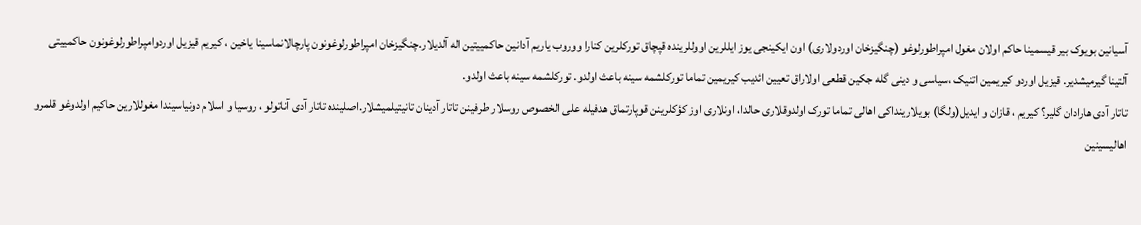آسیانین بویوک بیر قیسمینا حاکم اولان مغول امپراطورلوغو (چنگیزخان اوردولاری) اون ایکینجی یوز ایللرین اووللرینده قپچاق تورکلرین کنارا ووروب یاریم آدانین حاکمییتین اله آلدیلار.چنگیزخان امپراطورلوغونون پارچالانماسینا یاخین ، کیریم قیزیل اوردوامپراطورلوغونون حاکمییتی آلتینا گیرمیشدیر. قیزیل اوردو کیریمین اتنیک ،سیاسی و دینی گله جکین قطعی اولاراق تعیین ائدیب کیریمین تماما تورکلشمه سینه باعث اولدو. تورکلشمه سینه باعث اولدو.
تاتار آدی هارادان گلیر؟ کیریم ، قازان و ایدیل(ولگا) بویلارینداکی اهالی تماما تورک اولدوقلاری حالدا، اونلاری اوز کؤکلرینن قوپارتماق هدفیله علی الخصوص روسلار طرفینن تاتار آدینان تانیتیلمیشلار.اصلینده تاتار آدی آناتولو ، روسیا و اسلام دونیاسیندا مغوللارین حاکیم اولدوغو قلمرو اهالیسینین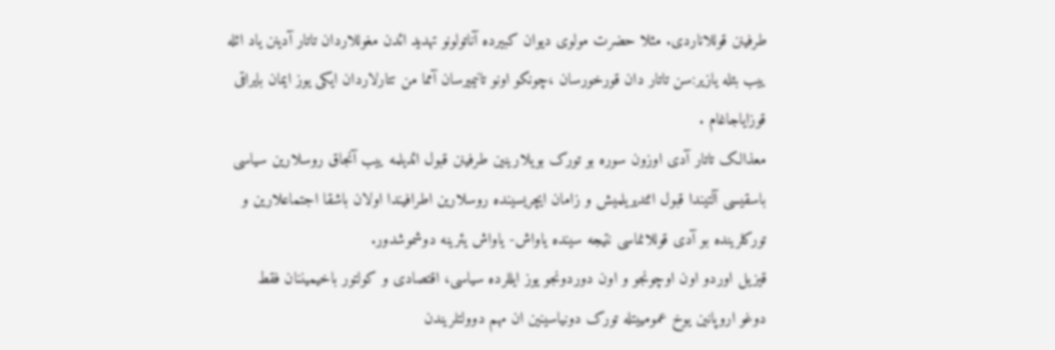طرفینن قوللاناردی. مثلا حضرت مولوی دیوان کبیرده آناتولونو تهدید ائدن مغوللاردان تاتار آدینن یاد ائله ییب بئله یازیر:سن تاتار دان قورخورسان ،چونکو اونو تانیمیرسان آمما من تتارلاردان ایکی یوز ایمان بایراقی قوزایاجاغام .
معذالک تاتار آدی اوزون سوره بو تورک بویلارینین طرفینن قبول ائدیلمه ییب آنجاق روسلارین سیاسی باسقیسی آلتیندا قبول ائتدیریلمیش و زامان ایچریسینده روسلارین اطرافیندا اولان باشقا اجتماعلارین و تورکلرینده بو آدی قوللانماسی نتیجه سینده یاواش- یاواش یئرینه دوشموشدور.
قیزیل اوردو اون اوچونجو و اون دوردونجو یوز ایللرده سیاسی، اقتصادی و کولتور باخیمیننان فقط دوغو اروپانین یوخ عمومییتله تورک دونیاسینین ان مهم دوولتلریندن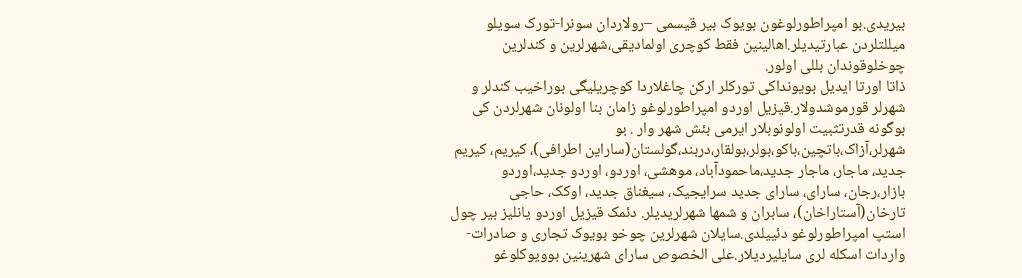بیریدی.بو امپراطورلوغون بویوک بیر قیسمی –رولاردان سونرا-تورک سویلو میللتلردن عبارتیدیلر.اهالینین فقط کوچری اولمادیقی،شهرلرین و کندلرین چوخلوقوندان بللی اولور.
ذاتا اورتا ایدیل بویونداکی تورکلر ارکن چاغلاردا کوچریلیگی بوراخیب کندلر و شهرلر قورموشدولار.قیزیل اوردو امپراطورلوغو زامان بنا اولونان شهرلردن کی بوگونه قدرتثبیت اولونوبلار ایرمی بئش شهر وار . بو شهرلر،آزاک،باتچین،باکو،بولر،بولقار،دربند،گولستان(ساراین اطرافی)، کیریم، کیریم جدید، ماجار، ماجار جدید،ماحمودآباد، موهشی، اوردو، اوردو جدید،اوردو بازار،رجان، سارای، سارای جدید سرایجیک، سیغناق جدید، اوکک، حاجی تارخان(آستاراخان)، سابران و شمها شهرلریدیلر. دئمک قیزیل اوردو یانلیز بیر چول استپ امپراطورلوغو دئییلدی.سایلان شهرلرین چوخو بویوک تجاری و صادرات-واردات اسکله لری سایلیردیلار.علی الخصوص سارای شهرینین بوویوکلوغو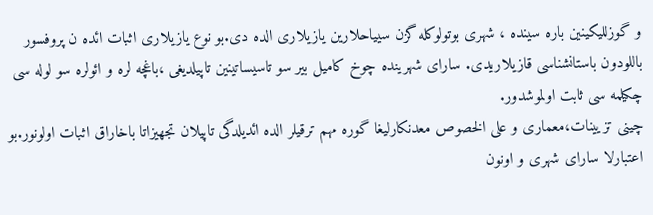و گوزللیکینین باره سینده ، شهری بوتولوکله گزن سییاحلارین یازیلاری الده دی.بو نوع یازیلاری اثبات ائده ن پروفسور باللودون باستانشناسی قازیلاریدی. سارای شهرینده چوخ کامیل بیر سو تاسیساتینین تاپیلدیغی ،باغچه لره و ائولره سو لوله سی چکیلمه سی ثابت اولموشدور.
چینی تزیینات،معماری و علی الخصوص معدنکارلیغا گوره مهم ترقیلر الده ائدیلدگی تاپیلان تجهیزاتا باخاراق اثبات اولونور.بو اعتبارلا سارای شهری و اونون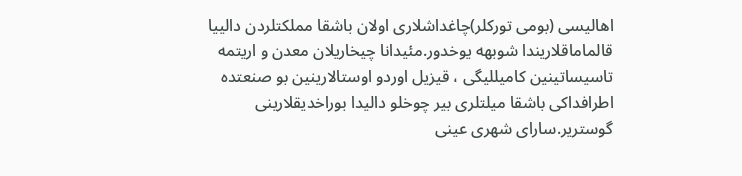اهالیسی (بومی تورکلر)چاغداشلاری اولان باشقا مملکتلردن دالییا قالماماقلاریندا شوبهه یوخدور.مئیدانا چیخاریلان معدن و اریتمه تاسیساتینین کامیللیگی ، قیزیل اوردو اوستالارینین بو صنعتده اطرافداکی باشقا میلتلری بیر چوخلو دالیدا بوراخدیقلارینی گوستریر.سارای شهری عینی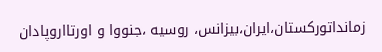زمانداتورکستان،ایران،بیزانس، روسیه ،جنووا و اورتااروپادان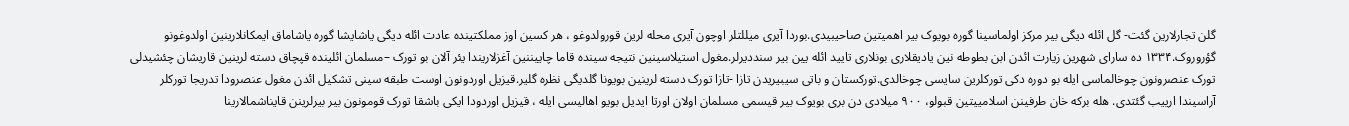گلن تجارلارین گئت- گل ائله دیگی بیر مرکز اولماسینا گوره بویوک بیر اهمیتین صاحیبیدی.بوردا آیری میللتلر اوچون آیری محله لرین قورولدوغو ، هر کسین اوز مملکتینده عادت ائله دیگی یاشایشا گوره یاشاماق ایمکانلارینین اولدوغونو گؤروروک.۱۳۳۴ ده سارای شهرین زیارت ائدن ابن بطوطه نین یادیقلاری بونلاری تایید ائله یین بیر سنددیرلر.مغول استیلاسینین نتیجه سینده قاما چاییننین آغزلاریندا یئر آلان بو تورک –مسلمان ائلینده قپچاق دسته لرینین قاریشان چئشیدلی تورک عنصرونون چوخالماسی ایله بو دوره دکی تورکلرین سایسی چوخالدی.تورکستان و باتی سیبیریدن تازا -تازا تورک دسته لرینین بویونا گلدیگی نظره گلیر.قیزیل اوردونون اوست طبقه سینی تشکیل ائدن مغول عنصرودا تدریجا تورکلر آراسیندا ارییب گئتدی. هله برکه خان طرفینن اسلامییتین قبولو، ۹۰۰ میلادی دن بری بویوک بیر قیسمی مسلمان اولان اورتا ایدیل بویو اهالیسی ایله ، قیزیل اوردودا ایکی باشقا تورک قومونون بیر بیرلرینن قایناشمالارینا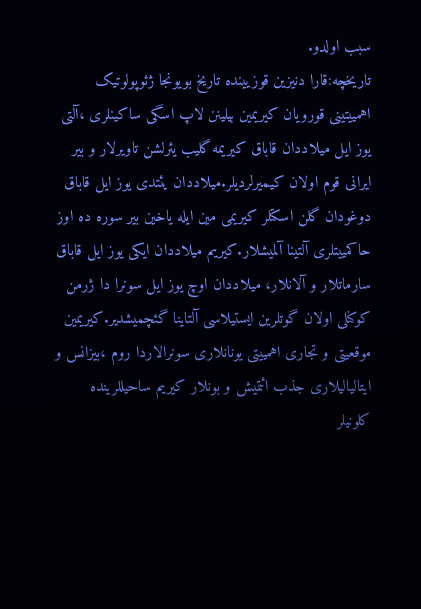سبب اولدو.
تاریخچه:قارا دنیزین قوزیینده تاریخ بویونجا ژئوپولوتیک اهمییتینی قورویان کیریمین بیلینن لاپ اسگی ساکینلری ،آلتی یوز ایل میلاددان قاباق کیریمه گلیب یئرلشن تاویرلار و بیر ایرانی قوم اولان کیمیرلردیلر.میلاددان یئتدی یوز ایل قاباق دوغودان گلن اسکتلر کیریمی مین ایله یاخین بیر سوره ده اوز حاکمییتلری آلتینا آلمیشلار.کیریم میلاددان ایکی یوز ایل قاباق سارماتلار و آلانلار، میلاددان اوچ یوز ایل سونرا دا ژرمن کوکنلی اولان گوتلرین ایستیلاسی آلتاینا گئچمیشدیر.کیریمین موقعیتی و تجاری اهمییتی یونانلاری سونرالاردا روم ،بیزانس و ایتالیالیلاری جذب ائتمیش و بونلار کیریم ساحیللرینده کلونیلر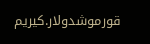قورموشدولار.کیریم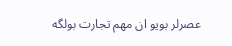عصرلر بویو ان مهم تجارت بولگه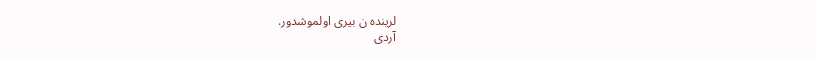لرینده ن بیری اولموشدور.
آردی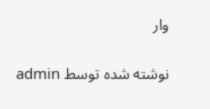وار

نوشته شده توسط admin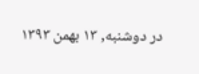در دوشنبه, ۱۳ بهمن ۱۳۹۳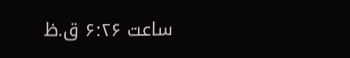ساعت ۶:۲۶ ق.ظ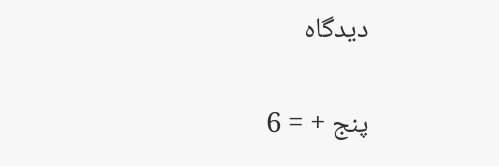دیدگاه


پنج + = 6